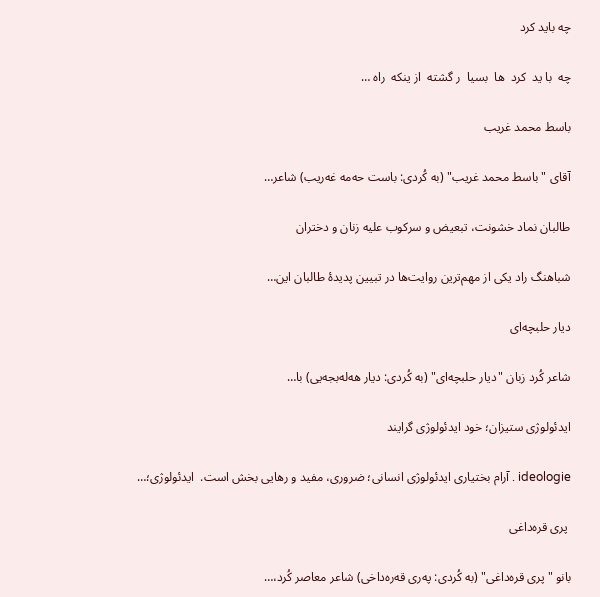چه باید کرد

چه  با ید  کرد  ها  بسیا  ر گشته  از ینکه  راه …

باسط محمد غریب

آقای "باسط محمد غریب" (به کُردی: باست حەمە غەریب) شاعر…

طالبان نماد خشونت، تبعیض و سرکوب علیه زنان و دختران

شباهنگ راد یکی از مهم‌ترین روایت‌ها در تبیین پدیدهٔ طالبان این…

دیار حلبچه‌ای

شاعر کُرد زبان "دیار حلبچه‌ای" (به کُردی: دیار هه‌له‌بجه‌یی) با…

ایدئولوژی ستیزان؛ خود ایدئولوژی گرایند

ideologie . آرام بختیاری ایدئولوژی انسانی؛ ضروری، مفید و رهایی بخش است.  ایدئولوژی؛…

 پری قره‌داغی

بانو "پری قره‌داغی" (به کُردی: پەری قەرەداخی) شاعر معاصر کُرد،…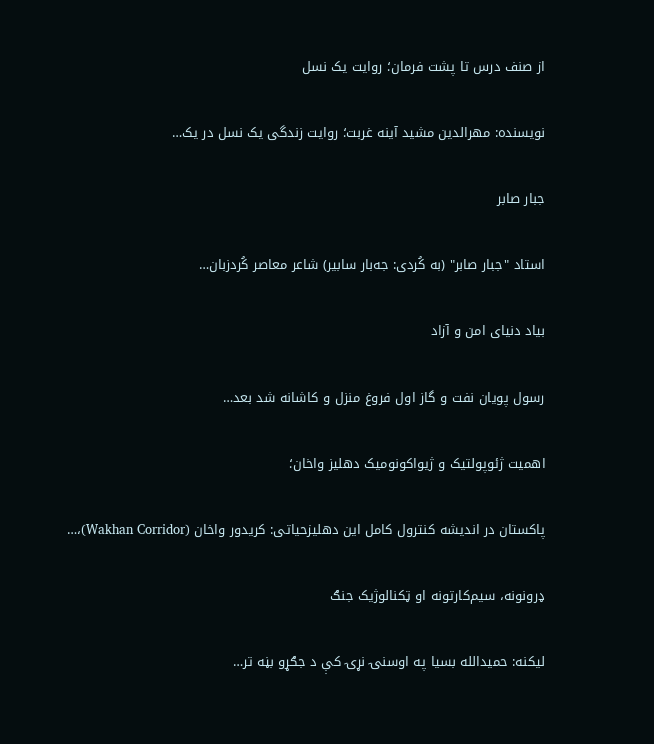از صنف درس تا پشت فرمان؛ روایت یک نسل

نویسنده: مهرالدین مشید آینه غربت؛ روایت زندگی یک نسل در یک…

جبار صابر

استاد "جبار صابر" (به کُردی: جەبار سابیر) شاعر معاصر کُردزبان…

بیاد دنیای امن و آزاد

رسول پویان نفت و گاز اول فروغ منزل و کاشانه شد بعد…

اهمیت ژئوپولتیک و ژیواکونومیک دهلیز واخان؛

پاکستان در اندیشه کنترول کامل این دهلیزحیاتی: کریدور واخان (Wakhan Corridor)،…

ډرونونه، سیم‌کارتونه او ټکنالوژیک جنګ

ليکنه: حميدالله بسيا په اوسنۍ نړۍ کې د جګړو بڼه تر…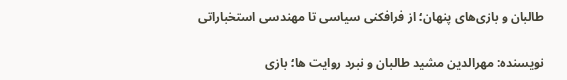طالبان و بازی‌های پنهان؛ از فرافکنی سیاسی تا مهندسی استخباراتی

نویسنده: مهرالدین مشید طالبان و نبرد روایت ها؛ بازی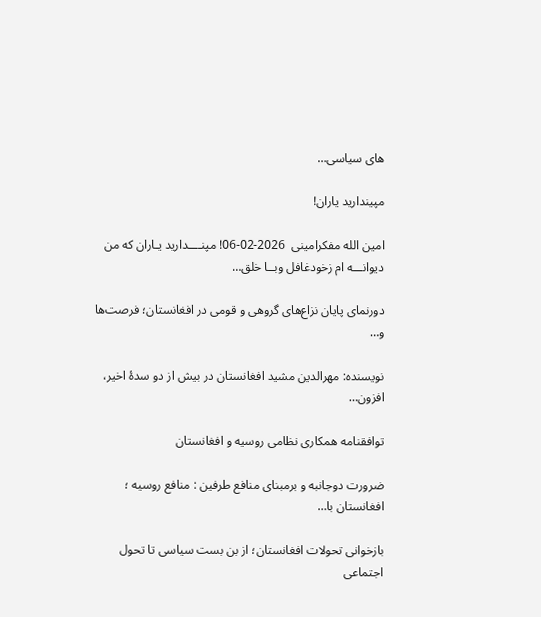های سیاسی…

مپیندارید یاران!

امین الله مفکرامینی  2026-02-06! مپنــــدارید یـاران که من دیوانـــه ام زخودغافل وبــا خلق…

دورنمای پایان نزاع‌های گروهی و قومی در افغانستان؛ فرصت‌ها و…

نویسنده: مهرالدین مشید افغانستان در بیش از دو سدهٔ اخیر، افزون…

توافقنامه همکاری نظامی روسیه و افغانستان

ضرورت دوجانبه و برمبنای منافع طرفین : منافع روسیه ؛ افغانستان با…

بازخوانی تحولات افغانستان؛ از بن بست سیاسی تا تحول اجتماعی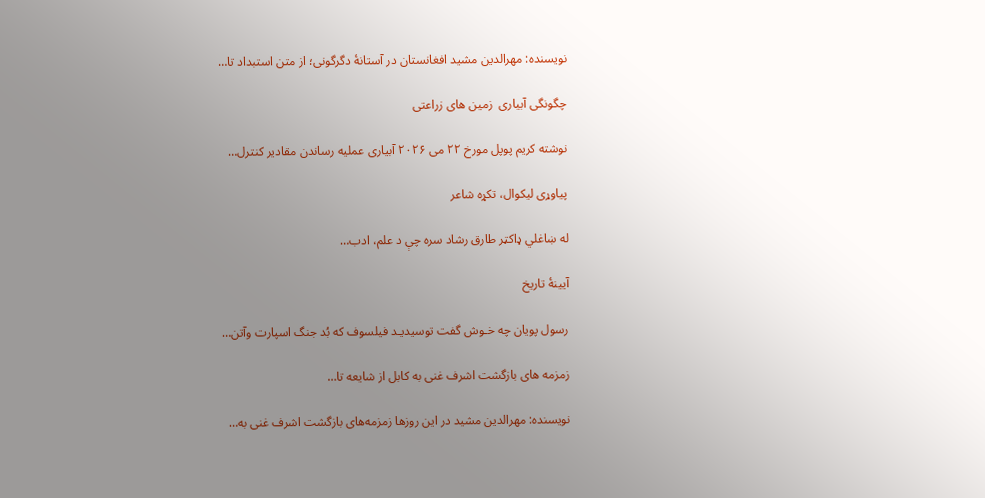نویسنده: مهرالدین مشید افغانستان در آستانهٔ دگرگونی؛ از متن استبداد تا…

چگونگی آبیاری  زمین های زراعتی

نوشته کریم پوپل مورخ ۲۲ می ۲۰۲۶ آبیاری عملیه رساندن مقادیر کنترل…

پیاوړی لیکوال، تکړه شاعر

له ښاغلي ډاکټر طارق رشاد سره چې د علم، ادب…

آیینۀ تاریخ

رسول پویان چه خـوش گفت توسیدیـد فیلسوف که بُد جنگ اسپارت وآتن…

زمزمه های بازگشت اشرف غنی به کابل از شایعه تا…

نویسنده: مهرالدین مشید در این روزها زمزمه‌های بازگشت اشرف غنی به…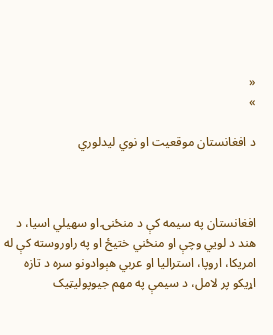«
»

د افغانستان موقعیت او نوي لیدلوري



افغانستان په سیمه کې د منځنۍ او سهیلي اسیا، د هند د لويي وچې او منځني ختیځ او په راوروسته کې له امریکا، اروپا، استرالیا او عربي هېوادونو سره د تازه اړیکو پر لامل، د سیمې په مهم جیوپولیټیک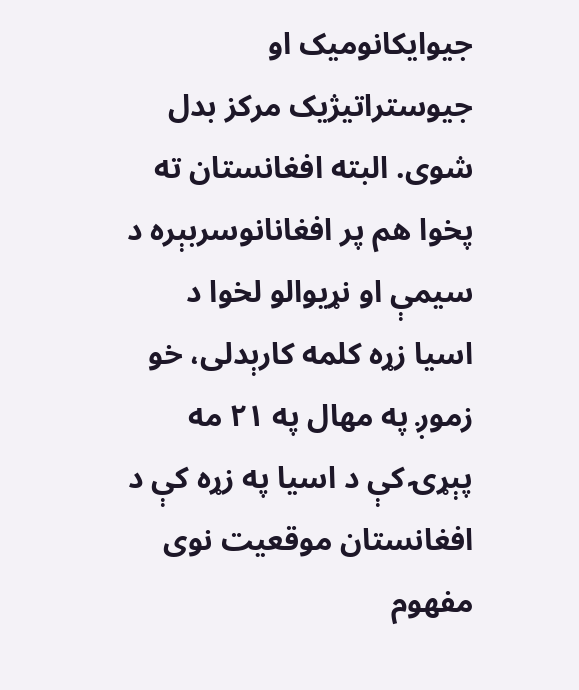جیوایکانومیک او جیوستراتیژیک مرکز بدل شوی. البته افغانستان ته پخوا هم پر افغانانوسربېره د سیمې او نړیوالو لخوا د اسیا زړه کلمه کارېدلی، خو زموږ په مهال په ۲۱ مه پېړۍ کې د اسیا په زړه کې د افغانستان موقعیت نوی مفهوم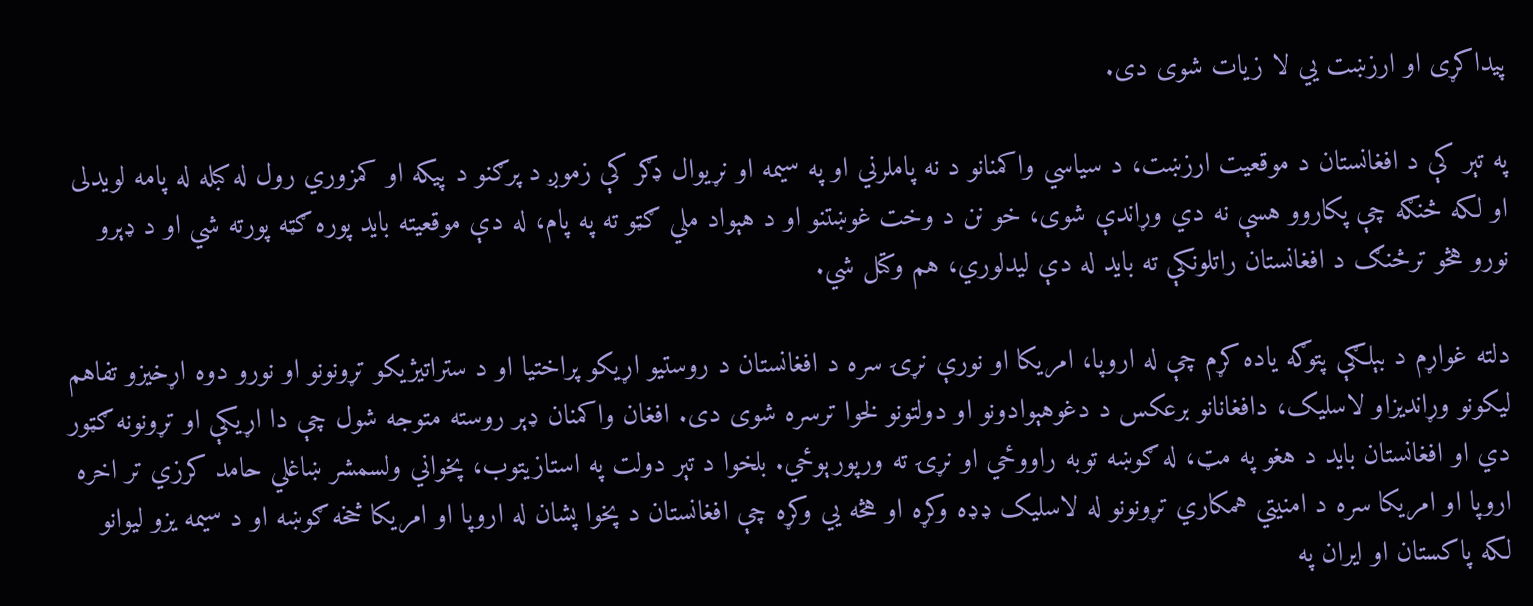پیداکړی او ارزښت يي لا زیات شوی دی.

په تېر کې د افغانستان د موقعیت ارزښت، د سیاسي واکمنانو د نه پاملرني او په سیمه او نړیوال ډګر کې زموږ د پرګنو د پیکه او کمزوري رول له کبله له پامه لویدلی او لکه څنګه چې پکاروو هسې نه دي وړاندې شوی، خو نن د وخت غوښتنو او د هېواد ملي ګټو ته په پام، له دې موقعیته باید پوره ګټه پورته شي او د ډېرو نورو هڅو ترڅنګ د افغانستان راتلونکې ته باید له دې لیدلوري، هم وکتل شي.

دلته غواړم د بېلګې پتوګه یاده کړم چې له اروپا، امریکا او نورې نړۍ سره د افغانستان د روستیو اړیکو پراختیا او د ستراتیژیکو تړونونو او نورو دوه اړخیزو تفاهم لیکونو وړاندیزاو لاسلیک، دافغانانو برعکس د دغوهېوادونو او دولتونو لخوا ترسره شوی دی. افغان واکمنان ډېر روسته متوجه شول چې دا اړیکې او تړونونه ګټور دي او افغانستان باید د هغو په مټ، له ګوښه توبه راووځي او نړۍ ته ورپورېوځي. بلخوا د تېر دولت په استازیتوب، پخواني ولسمشر ښاغلي حامد کرزي تر اخره اروپا او امریکا سره د امنیتي همکاري تړونونو له لاسلیک ډډه وکړه او هڅه يي وکړه چې افغانستان د پخوا پشان له اروپا او امریکا څخه ګوښه او د سیمه یزو لیوانو لکه پاکستان او ایران په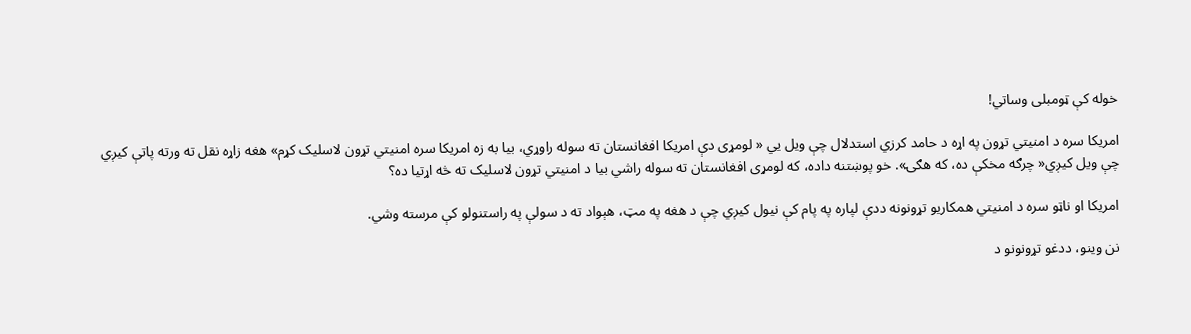خوله کې ټومبلی وساتي!

امریکا سره د امنیتي تړون په اړه د حامد کرزي استدلال چې ویل يي « لومړی دې امریکا افغانستان ته سوله راوړي، بیا به زه امریکا سره امنیتي تړون لاسلیک کړم» هغه زاړه نقل ته ورته پاتې کیږي چې ویل کیږي« چرګه مخکې ده، که هګۍ». خو پوښتنه داده، که لومړی افغانستان ته سوله راشي بیا د امنیتي تړون لاسلیک ته څه اړتیا ده؟

امریکا او ناټو سره د امنیتي همکاریو تړونونه ددې لپاره په پام کې نیول کیږي چې د هغه په مټ، هېواد ته د سولې په راستنولو کې مرسته وشي.

نن وینو، ددغو تړونونو د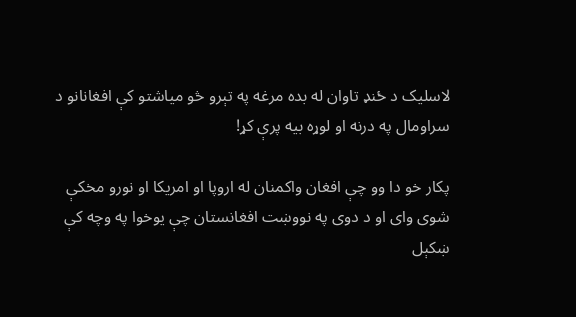لاسلیک د ځنډ تاوان له بده مرغه په تېرو څو میاشتو کې افغانانو د سراومال په درنه او لوړه بیه پرې کړ!

پکار خو دا وو چې افغان واکمنان له اروپا او امریکا او نورو مخکې شوی وای او د دوی په نووښت افغانستان چې یوخوا په وچه کې ښکېل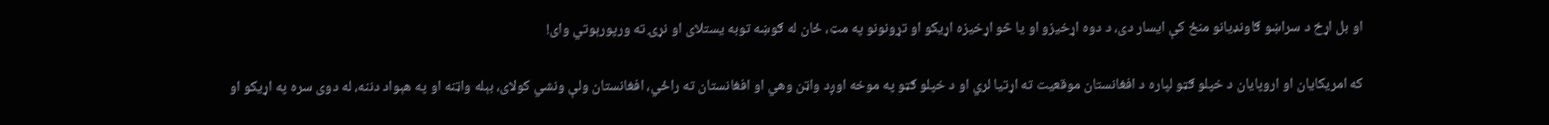او بل اړخ د سراښو ګاونډیانو منځ کې ایسار دی، د دوه اړخیزو او یا څو اړخیزه اړیکو او تړونونو په مټ، ځان له ګوښه توبه یستلای او نړۍ ته ورپورېوتي وای!

که امریکایان او اروپایان د خپلو ګټو لپاره د افغانستان موقعیت ته اړتیا لري او د خپلو ګټو په موخه اوږد واټن وهي او افغانستان ته راځي، افغانستان ولې ونشي کولای، بېله واټنه او په هېواد دننه، له دوی سره په اړیکو او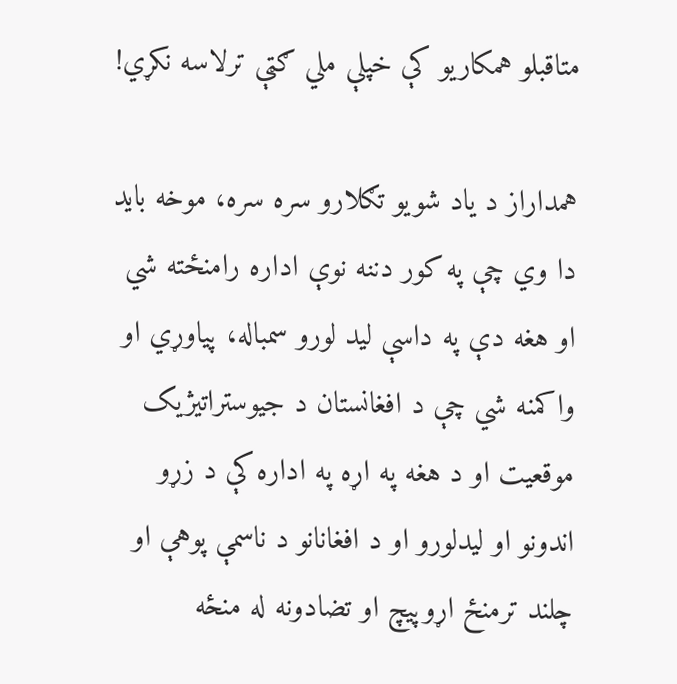متاقبلو همکاریو کې خپلې ملي ګټې ترلاسه نکړي!

همداراز د یاد شویو تګلارو سره سره، موخه باید دا وي چې په کور دننه نوې اداره رامنځته شي او هغه دې په داسې لید لورو سمباله، پیاوړي او واکمنه شي چې د افغانستان د جیوستراتیژیک موقعیت او د هغه په اړه په اداره کې د زړو اندونو او لیدلورو او د افغانانو د ناسمې پوهې او چلند ترمنځ اړوپيچ او تضادونه له منځه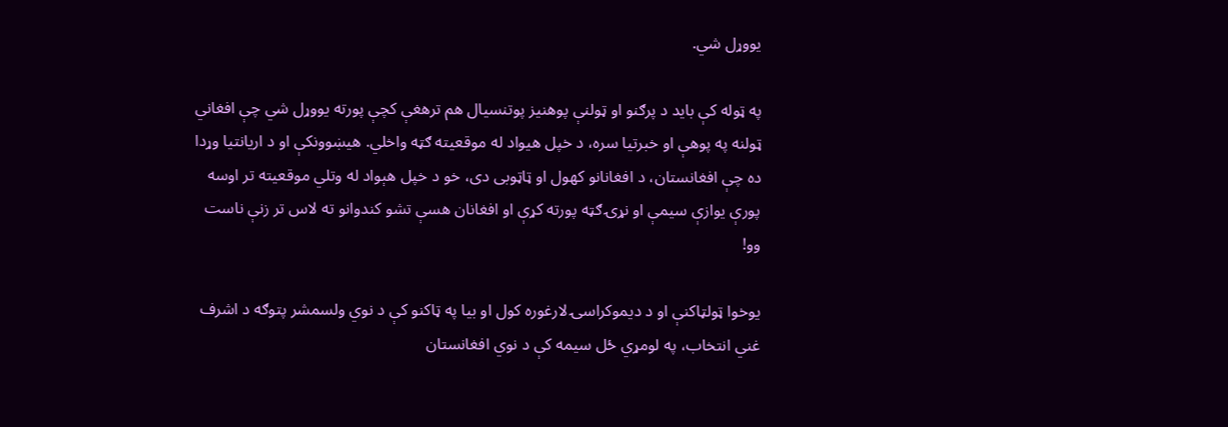یووړل شي.

په ټوله کې باید د پرګنو او ټولنې پوهنیز پوتنسیال هم ترهغې کچې پورته یووړل شي چې افغاني ټولنه په پوهې او خبرتیا سره، د خپل هیواد له موقعیته ګټه واخلي. هیښوونکې او د اریانتیا وړدا ده چې افغانستان، د افغانانو کهول او ټاټوبی دی، خو د خپل هېواد له وتلي موقعیته تر اوسه پورې یوازې سیمې او نړۍ ګټه پورته کړې او افغانان هسې تشو کندوانو ته لاس تر زنې ناست وو!

یوخوا ټولټاکنې او د دیموکراسۍ لارغوره کول او بیا په ټاکنو کې د نوي ولسمشر پتوګه د اشرف غني انتخاب، په لومړي ځل سیمه کې د نوي افغانستان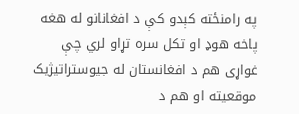په رامنځته کېدو کې د افغانانو له هغه پاخه هوډ او تکل سره تړاو لري چې غواړی هم د افغانستان له جیوستراتیژیک موقعیته او هم د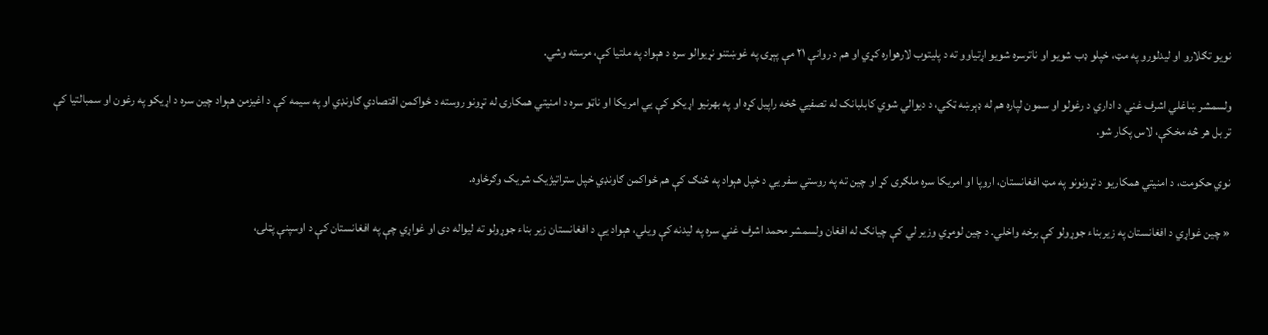نویو تګلارو او لیدلورو په مټ، خپلو ډب شویو او ناترسره شویو اړتیاوو ته د پلیتوب لارهواره کړي او هم د روانې ۲۱ مې پېړۍ په غوښتنو نړیوالو سره د هېواد په ملتیا کې، مرسته وشي.

ولسمشر ښاغلي اشرف غني د اداري د رغولو او سمون لپاره هم له ډېرښه ټکي، د دیوالي شوي کابلبانک له تصفيي څخه راپیل کړه او په بهرنیو اړیکو کې يي امریکا او ناټو سره د امنیتي همکارۍ له تړونو روسته د ځواکمن اقتصادي ګاونډي او په سیمه کې د اغیزمن هېواد چین سره د اړیکو په رغون او سمبالتیا کې تر بل هر څه مخکې، لاس پکار شو.

نوي حکومت، د امنیتي همکاریو د تړونونو په مټ افغانستان، اروپا او امریکا سره ملګری کړ او چین ته په روستي سفر يي د خپل هېواد په څنګ کې هم ځواکمن ګاونډي خپل ستراتیژیک شریک وګرځاوه.

« چین غواړي د افغانستان په زیربناء جوړولو کې برخه واخلي. د چین لومړي وزیر لي کې چیانګ له افغان ولسمشر محمد اشرف غني سره په لیدنه کې ویلي، هېواد یې د افغانستان زیر بناء جوړولو ته لیواله دی او غواړي چې په افغانستان کې د اوسپنې پټلۍ،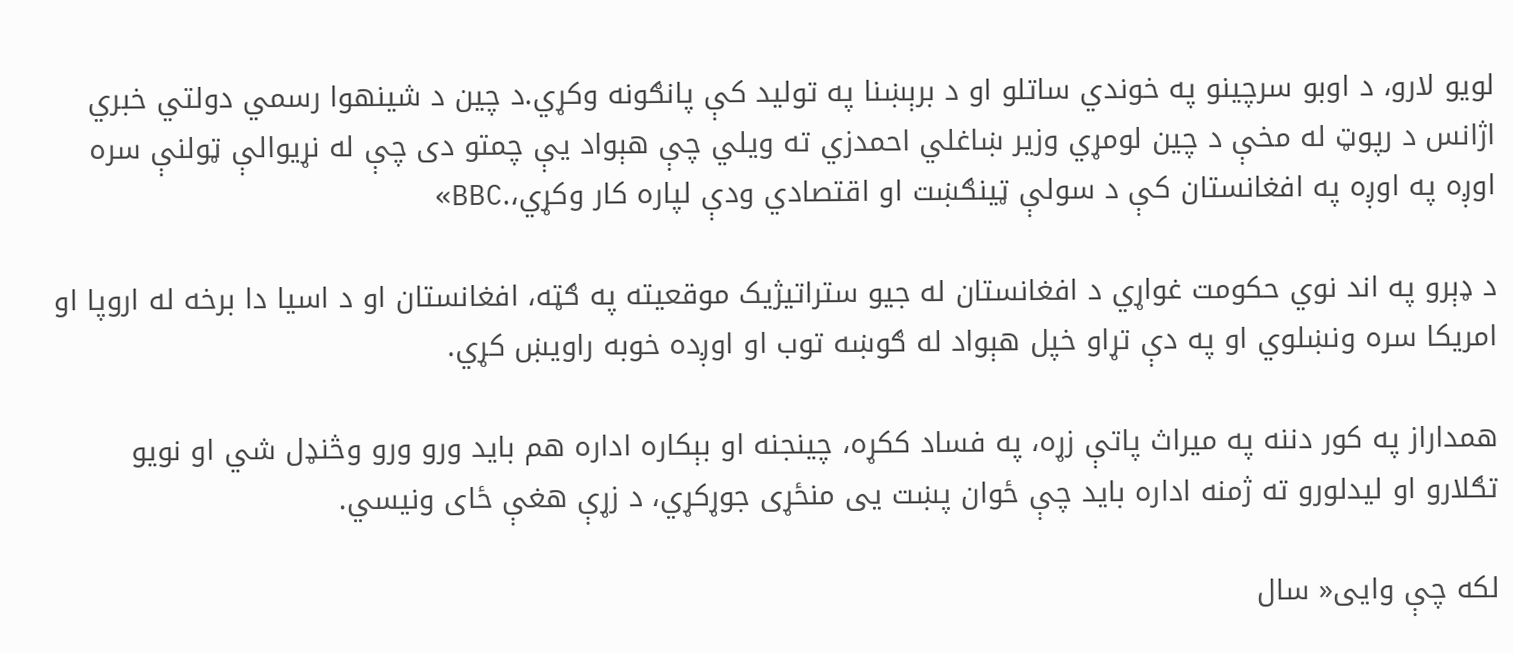لویو لارو، د اوبو سرچینو په خوندي ساتلو او د برېښنا په تولید کې پانګونه وکړي.د چین د شینهوا رسمي دولتي خبري اژانس د رپوټ له مخې د چین لومړي وزیر ښاغلي احمدزي ته ویلي چې هېواد یې چمتو دی چې له نړیوالې ټولنې سره اوږه په اوږه په افغانستان کې د سولې ټینګښت او اقتصادي ودې لپاره کار وکړي،.BBC»

د ډېرو په اند نوي حکومت غواړي د افغانستان له جیو ستراتیژیک موقعیته په ګټه، افغانستان او د اسیا دا برخه له اروپا او امریکا سره ونښلوي او په دې تړاو خپل هېواد له ګوښه توب او اوږده خوبه راویښ کړي.

همداراز په کور دننه په میراث پاتې زړه، په فساد ککړه، چینجنه او بېکاره اداره هم باید ورو ورو وڅنډل شي او نویو تګلارو او لیدلورو ته ژمنه اداره باید چې ځوان پښت يی منځړی جوړکړي، د زړې هغې ځای ونیسي.

لکه چې وايی« سال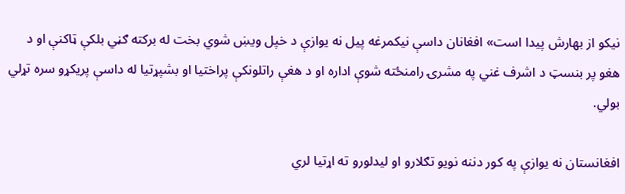نیکو از بهارش پیدا است» افغانان داسې نیکمرغه پیل نه یوازې د خپل ویښ شوي بخت له برکته ګڼي بلکې ټاکنې او د هغو پر بنسټ د اشرف غني په مشرۍ رامنځته شوې اداره او د هغې راتلونکې پراختیا او بشپړتیا له داسې پریکړو سره تړلي بولي.

افغانستان نه یوازې په کور دننه نويو تګلارو او لیدلورو ته اړتیا لري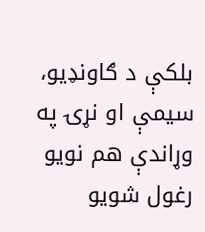بلکې د ګاونډیو، سیمې او نړۍ په وړاندې هم نویو رغول شویو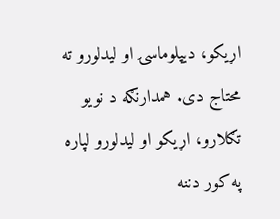اړیکو، دیپلوماسۍ او لیدلورو ته محتاج دی. همدارنګه د نویو تګلارو، اړیکو او لیدلورو لپاره په کور دننه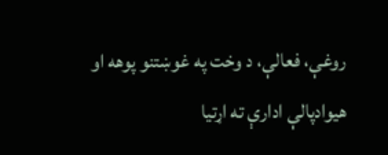روغې، فعالې، د وخت په غوښتنو پوهه او هیوادپالې ادارې ته اړتیا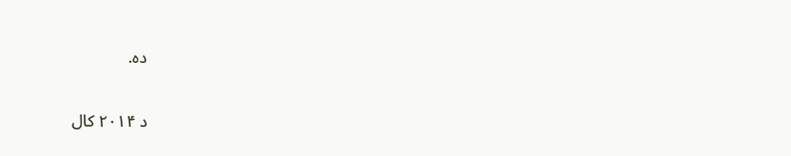ده.

د ۲۰۱۴ کال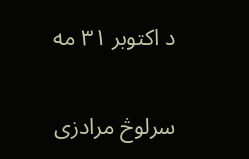د اکتوبر ۳۱ مه

سرلوڅ مرادزی